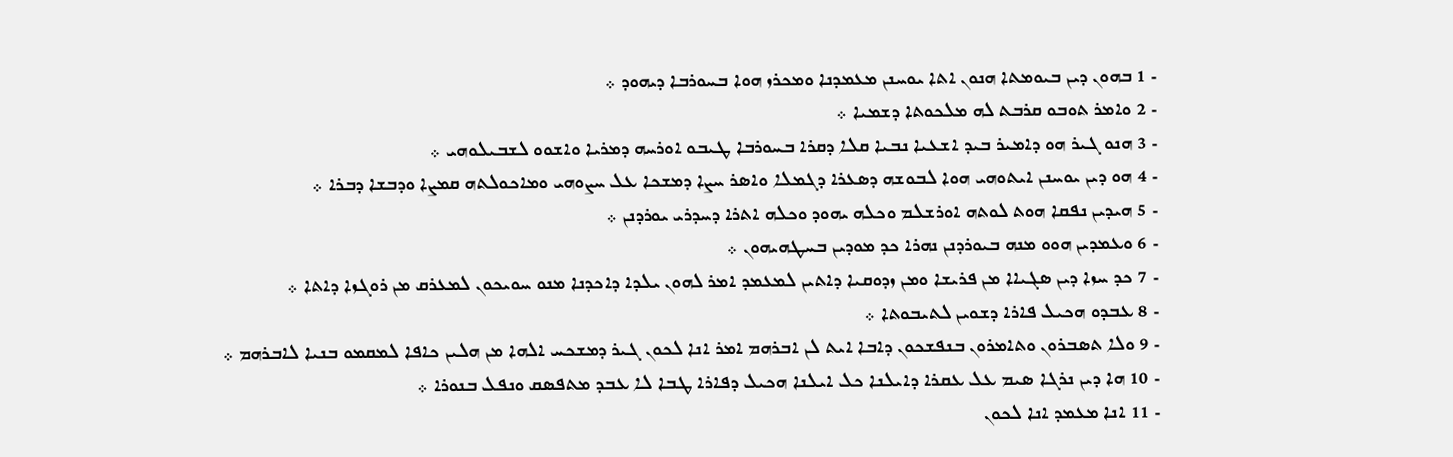- 1 ܒܗܘܢ ܕܝܢ ܒܝܘܡܬܐ ܗܢܘܢ ܐܬܐ ܝܘܚܢܢ ܡܥܡܕܢܐ ܘܡܟܪܙ ܗܘܐ ܒܚܘܪܒܐ ܕܝܗܘܕ ܀
- 2 ܘܐܡܪ ܬܘܒܘ ܩܪܒܬ ܠܗ ܡܠܟܘܬܐ ܕܫܡܝܐ ܀
- 3 ܗܢܘ ܓܝܪ ܗܘ ܕܐܡܝܪ ܒܝܕ ܐܫܥܝܐ ܢܒܝܐ ܩܠܐ ܕܩܪܐ ܒܚܘܪܒܐ ܛܝܒܘ ܐܘܪܚܗ ܕܡܪܝܐ ܘܐܫܘܘ ܠܫܒܝܠܘܗܝ ܀
- 4 ܗܘ ܕܝܢ ܝܘܚܢܢ ܐܝܬܘܗܝ ܗܘܐ ܠܒܘܫܗ ܕܤܥܪܐ ܕܓܡܠܐ ܘܐܤܪ ܚܨܐ ܕܡܫܟܐ ܥܠ ܚܨܘܗܝ ܘܡܐܟܘܠܬܗ ܩܡܨܐ ܘܕܒܫܐ ܕܒܪܐ ܀
- 5 ܗܝܕܝܢ ܢܦܩܐ ܗܘܬ ܠܘܬܗ ܐܘܪܫܠܡ ܘܟܠܗ ܝܗܘܕ ܘܟܠܗ ܐܬܪܐ ܕܚܕܪܝ ܝܘܪܕܢܢ ܀
- 6 ܘܥܡܕܝܢ ܗܘܘ ܡܢܗ ܒܝܘܪܕܢܢ ܢܗܪܐ ܟܕ ܡܘܕܝܢ ܒܚܛܗܝܗܘܢ ܀
- 7 ܟܕ ܚܙܐ ܕܝܢ ܤܓܝܐܐ ܡܢ ܦܪܝܫܐ ܘܡܢ ܙܕܘܩܝܐ ܕܐܬܝܢ ܠܡܥܡܕ ܐܡܪ ܠܗܘܢ ܝܠܕܐ ܕܐܟܕܢܐ ܡܢܘ ܚܘܝܟܘܢ ܠܡܥܪܩ ܡܢ ܪܘܓܙܐ ܕܐܬܐ ܀
- 8 ܥܒܕܘ ܗܟܝܠ ܦܐܪܐ ܕܫܘܝܢ ܠܬܝܒܘܬܐ ܀
- 9 ܘܠܐ ܬܤܒܪܘܢ ܘܬܐܡܪܘܢ ܒܢܦܫܟܘܢ ܕܐܒܐ ܐܝܬ ܠܢ ܐܒܪܗܡ ܐܡܪ ܐܢܐ ܠܟܘܢ ܓܝܪ ܕܡܫܟܚ ܐܠܗܐ ܡܢ ܗܠܝܢ ܟܐܦܐ ܠܡܩܡܘ ܒܢܝܐ ܠܐܒܪܗܡ ܀
- 10 ܗܐ ܕܝܢ ܢܪܓܐ ܤܝܡ ܥܠ ܥܩܪܐ ܕܐܝܠܢܐ ܟܠ ܐܝܠܢܐ ܗܟܝܠ ܕܦܐܪܐ ܛܒܐ ܠܐ ܥܒܕ ܡܬܦܤܩ ܘܢܦܠ ܒܢܘܪܐ ܀
- 11 ܐܢܐ ܡܥܡܕ ܐܢܐ ܠܟܘܢ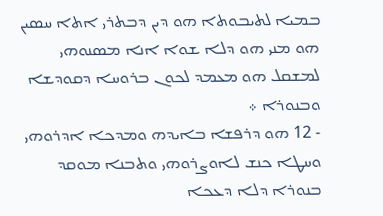ܒܡܝܐ ܠܬܝܒܘܬܐ ܗܘ ܕܝܢ ܕܒܬܪܝ ܐܬܐ ܚܤܝܢ ܗܘ ܡܢܝ ܗܘ ܕܠܐ ܫܘܐ ܐܢܐ ܡܤܢܘܗܝ ܠܡܫܩܠ ܗܘ ܡܥܡܕ ܠܟܘܢ ܒܪܘܚܐ ܕܩܘܕܫܐ ܘܒܢܘܪܐ ܀
- 12 ܗܘ ܕܪܦܫܐ ܒܐܝܕܗ ܘܡܕܟܐ ܐܕܪܘܗܝ ܘܚܛܐ ܟܢܫ ܠܐܘܨܪܘܗܝ ܘܬܒܢܐ ܡܘܩܕ ܒܢܘܪܐ ܕܠܐ ܕܥܟܐ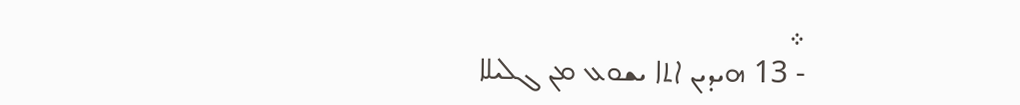܀
- 13 ܗܝܕܝܢ ܐܬܐ ܝܫܘܥ ܡܢ ܓܠܝܠܐ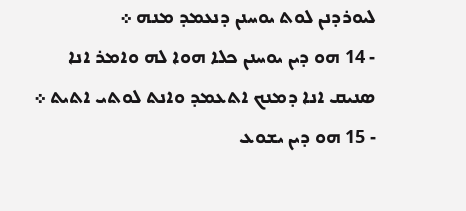ܠܝܘܪܕܢܢ ܠܘܬ ܝܘܚܢܢ ܕܢܥܡܕ ܡܢܗ ܀
- 14 ܗܘ ܕܝܢ ܝܘܚܢܢ ܟܠܐ ܗܘܐ ܠܗ ܘܐܡܪ ܐܢܐ ܤܢܝܩ ܐܢܐ ܕܡܢܟ ܐܬܥܡܕ ܘܐܢܬ ܠܘܬܝ ܐܬܝܬ ܀
- 15 ܗܘ ܕܝܢ ܝܫܘܥ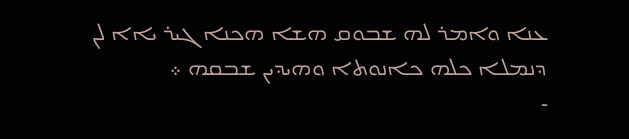ܥܢܐ ܘܐܡܪ ܠܗ ܫܒܘܩ ܗܫܐ ܗܟܢܐ ܓܝܪ ܝܐܐ ܠܢ ܕܢܡܠܐ ܟܠܗ ܟܐܢܘܬܐ ܘܗܝܕܝܢ ܫܒܩܗ ܀
-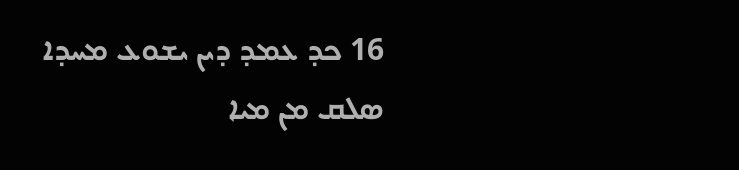16 ܟܕ ܥܡܕ ܕܝܢ ܝܫܘܥ ܡܚܕܐ ܤܠܩ ܡܢ ܡܝܐ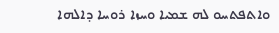ܘܐܬܦܬܚܘ ܠܗ ܫܡܝܐ ܘܚܙܐ ܪܘܚܐ ܕܐܠܗܐ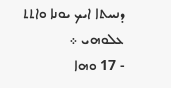ܕܢܚܬܐ ܐܝܟ ܝܘܢܐ ܘܐܬܬ ܥܠܘܗܝ ܀
- 17 ܘܗܐ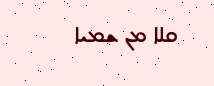ܩܠܐ ܡܢ ܫܡܝܐ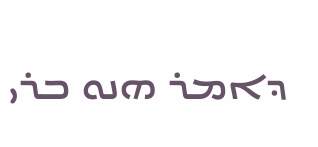ܕܐܡܪ ܗܢܘ ܒܪܝ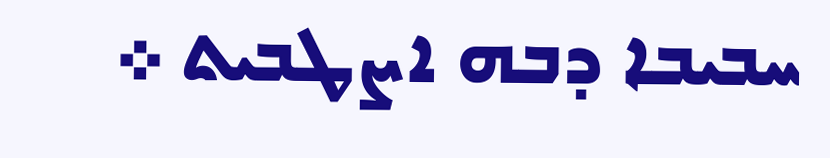ܚܒܝܒܐ ܕܒܗ ܐܨܛܒܝܬ ܀